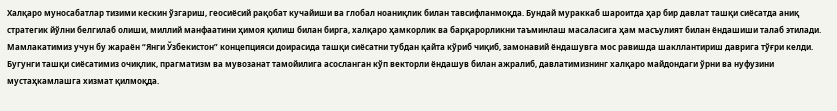Халқаро муносабатлар тизими кескин ўзгариш, геосиёсий рақобат кучайиши ва глобал ноаниқлик билан тавсифланмоқда. Бундай мураккаб шароитда ҳар бир давлат ташқи сиёсатда аниқ стратегик йўлни белгилаб олиши, миллий манфаатини ҳимоя қилиш билан бирга, халқаро ҳамкорлик ва барқарорликни таъминлаш масаласига ҳам масъулият билан ёндашиши талаб этилади.
Мамлакатимиз учун бу жараён “Янги Ўзбекистон” концепцияси доирасида ташқи сиёсатни тубдан қайта кўриб чиқиб, замонавий ёндашувга мос равишда шакллантириш даврига тўғри келди.
Бугунги ташқи сиёсатимиз очиқлик, прагматизм ва мувозанат тамойилига асосланган кўп векторли ёндашув билан ажралиб, давлатимизнинг халқаро майдондаги ўрни ва нуфузини мустаҳкамлашга хизмат қилмоқда.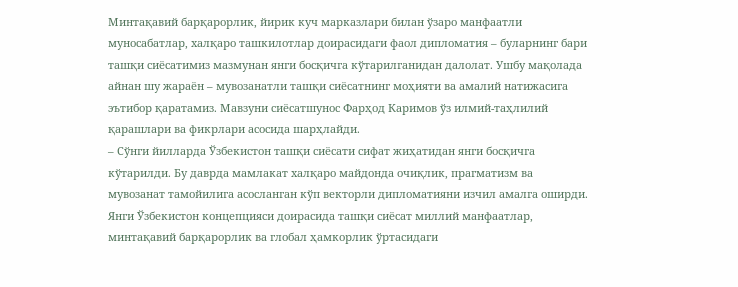Минтақавий барқарорлик, йирик куч марказлари билан ўзаро манфаатли муносабатлар, халқаро ташкилотлар доирасидаги фаол дипломатия – буларнинг бари ташқи сиёсатимиз мазмунан янги босқичга кўтарилганидан далолат. Ушбу мақолада айнан шу жараён – мувозанатли ташқи сиёсатнинг моҳияти ва амалий натижасига эътибор қаратамиз. Мавзуни сиёсатшунос Фарҳод Каримов ўз илмий-таҳлилий қарашлари ва фикрлари асосида шарҳлайди.
– Сўнги йилларда Ўзбекистон ташқи сиёсати сифат жиҳатидан янги босқичга кўтарилди. Бу даврда мамлакат халқаро майдонда очиқлик, прагматизм ва мувозанат тамойилига асосланган кўп векторли дипломатияни изчил амалга оширди. Янги Ўзбекистон концепцияси доирасида ташқи сиёсат миллий манфаатлар, минтақавий барқарорлик ва глобал ҳамкорлик ўртасидаги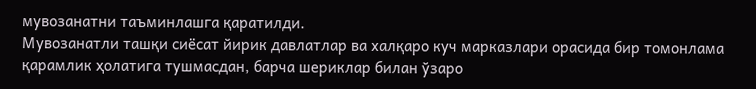мувозанатни таъминлашга қаратилди.
Мувозанатли ташқи сиёсат йирик давлатлар ва халқаро куч марказлари орасида бир томонлама қарамлик ҳолатига тушмасдан, барча шериклар билан ўзаро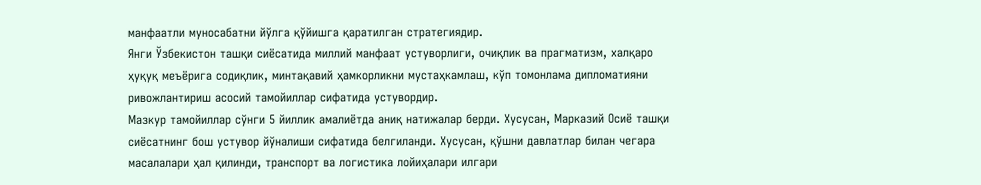манфаатли муносабатни йўлга қўйишга қаратилган стратегиядир.
Янги Ўзбекистон ташқи сиёсатида миллий манфаат устуворлиги, очиқлик ва прагматизм, халқаро ҳуқуқ меъёрига содиқлик, минтақавий ҳамкорликни мустаҳкамлаш, кўп томонлама дипломатияни ривожлантириш асосий тамойиллар сифатида устувордир.
Мазкур тамойиллар сўнги 5 йиллик амалиётда аниқ натижалар берди. Хусусан, Марказий Осиё ташқи сиёсатнинг бош устувор йўналиши сифатида белгиланди. Хусусан, қўшни давлатлар билан чегара масалалари ҳал қилинди, транспорт ва логистика лойиҳалари илгари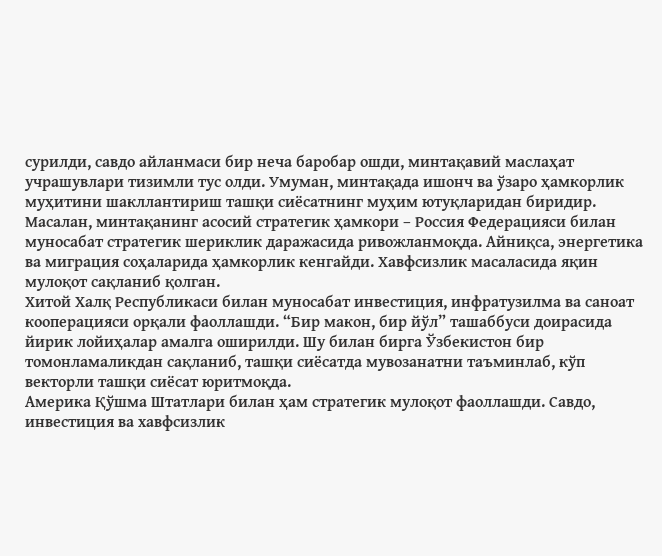сурилди, савдо айланмаси бир неча баробар ошди, минтақавий маслаҳат учрашувлари тизимли тус олди. Умуман, минтақада ишонч ва ўзаро ҳамкорлик муҳитини шакллантириш ташқи сиёсатнинг муҳим ютуқларидан биридир.
Масалан, минтақанинг асосий стратегик ҳамкори – Россия Федерацияси билан муносабат стратегик шериклик даражасида ривожланмоқда. Айниқса, энергетика ва миграция соҳаларида ҳамкорлик кенгайди. Хавфсизлик масаласида яқин мулоқот сақланиб қолган.
Хитой Халқ Республикаси билан муносабат инвестиция, инфратузилма ва саноат кооперацияси орқали фаоллашди. “Бир макон, бир йўл” ташаббуси доирасида йирик лойиҳалар амалга оширилди. Шу билан бирга Ўзбекистон бир томонламаликдан сақланиб, ташқи сиёсатда мувозанатни таъминлаб, кўп векторли ташқи сиёсат юритмоқда.
Америка Қўшма Штатлари билан ҳам стратегик мулоқот фаоллашди. Савдо, инвестиция ва хавфсизлик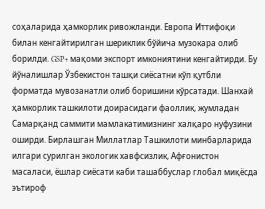соҳаларида ҳамкорлик ривожланди. Европа Иттифоқи билан кенгайтирилган шериклик бўйича музокара олиб борилди. GSP+ мақоми экспорт имкониятини кенгайтирди. Бу йўналишлар Ўзбекистон ташқи сиёсатни кўп қутбли форматда мувозанатли олиб боришини кўрсатади. Шанхай ҳамкорлик ташкилоти доирасидаги фаоллик, жумладан Самарқанд саммити мамлакатимизнинг халқаро нуфузини оширди. Бирлашган Миллатлар Ташкилоти минбарларида илгари сурилган экологик хавфсизлик, Афғонистон масаласи, ёшлар сиёсати каби ташаббуслар глобал миқёсда эътироф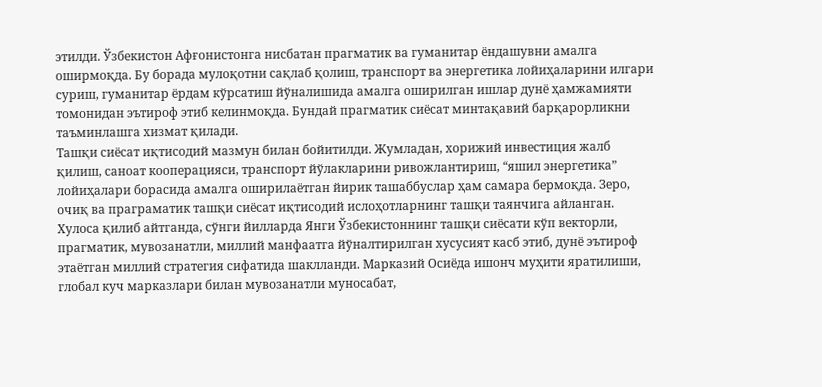этилди. Ўзбекистон Афғонистонга нисбатан прагматик ва гуманитар ёндашувни амалга оширмоқда. Бу борада мулоқотни сақлаб қолиш, транспорт ва энергетика лойиҳаларини илгари суриш, гуманитар ёрдам кўрсатиш йўналишида амалга оширилган ишлар дунё ҳамжамияти томонидан эътироф этиб келинмоқда. Бундай прагматик сиёсат минтақавий барқарорликни таъминлашга хизмат қилади.
Ташқи сиёсат иқтисодий мазмун билан бойитилди. Жумладан, хорижий инвестиция жалб қилиш, саноат кооперацияси, транспорт йўлакларини ривожлантириш, “яшил энергетика” лойиҳалари борасида амалга оширилаётган йирик ташаббуслар ҳам самара бермоқда. Зеро, очиқ ва праграматик ташқи сиёсат иқтисодий ислоҳотларнинг ташқи таянчига айланган.
Хулоса қилиб айтганда, сўнги йилларда Янги Ўзбекистоннинг ташқи сиёсати кўп векторли, прагматик, мувозанатли, миллий манфаатга йўналтирилган хусусият касб этиб, дунё эътироф этаётган миллий стратегия сифатида шаклланди. Марказий Осиёда ишонч муҳити яратилиши, глобал куч марказлари билан мувозанатли муносабат,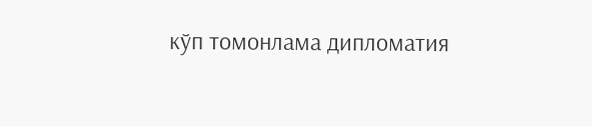кўп томонлама дипломатия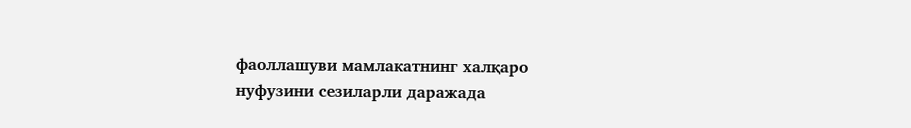фаоллашуви мамлакатнинг халқаро нуфузини сезиларли даражада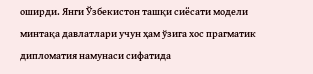оширди. Янги Ўзбекистон ташқи сиёсати модели минтақа давлатлари учун ҳам ўзига хос прагматик дипломатия намунаси сифатида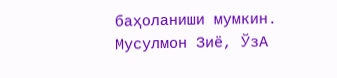баҳоланиши мумкин.
Мусулмон Зиё, ЎзА